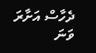ދެހާސް އަށާރަ ވަނަ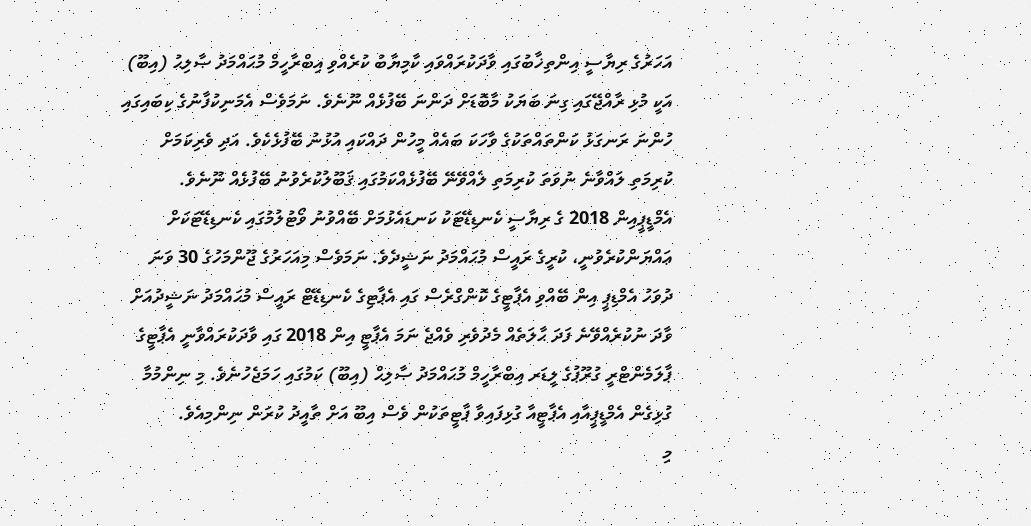އަހަރުގެ ރިޔާސީ އިންތިޚާބުގައި ވާދަކުރައްވައި ކާމިޔާބު ކުރެއްވި އިބްރާހީމް މުޙައްމަދު ޞާލިޙު (އިބޫ) އަކީ މުޅި ރާއްޖޭގައި ގިނަ ބަޔަކު މާބޮޑަށް ދަންނަ ބޭފުޅެއް ނޫނެވެ. ނަމަވެސް އެމަނިކުފާނުގެ ކިބައިގައި ހުންނަ ރަނގަޅު ކަންތައްތަކުގެ ވާހަކަ ބައެއް މީހުން ދައްކައި އުޅުނު ބޭފުޅެކެވެ. އަދި ވެރިކަމަށް ކުރިމަތި ލައްވާނެ ނުވަތަ ކުރިމަތި ލެއްވޭނޭ ބޭފުޅެއްކަމުގައި ޤަބޫލުކުރެވުނު ބޭފުޅެއް ނޫނެވެ.
އެމްޑީޕީއިން 2018 ގެ ރިޔާސީ ކެނޑިޑޭޓަކު ކަނޑައެޅުމަށް ބޭއްވުނު ވޯޓުލުމުގައި ކެނޑިޑޭޓަކަށް ޢައްޔަންކުރެވުނީ، ކުރީގެ ރައީސް މުޙައްމަދު ނަޝީދެވެ. ނަމަވެސް މިއަހަރުގެ ޖޫންމަހުގެ 30 ވަނަ ދުވަހު އެމްޑިޕީ އިން ބޭއްވި އެޕާޓީގެ ކޮންގްރެސް ގައި އެޕާޓިގެ ކެނޑިޑޭޓް ރައީސް މުޙައްމަދު ނަޝީދުއަށް ވާދަ ނުކުރެއްވޭނެ ފަދަ ޙާލަތެއް މެދުވެރި ވެއްޖެ ނަމަ އެޕާޓީ އިން 2018 ގައި ވާދަކުރައްވާނީ އެޕާޓީގެ ޕާލަމެންޓްރީ ގުރޫޕުގެ ލީޑަރ އިބްރާހީމް މުޙައްމަދު ޞާލިޙް (އިބޫ) ކަމުގައި ހަމަޖެހުނެވެ. މި ނިންމުމާ ގުޅިގެން އެމްޑީޕީއާއި އެޕާޓީއާ ގުޅިފައިވާ ޕާޓީތަކުން ވެސް އިބޫ އަށް ތާއީދު ކުރަން ނިންމިއެވެ.
މި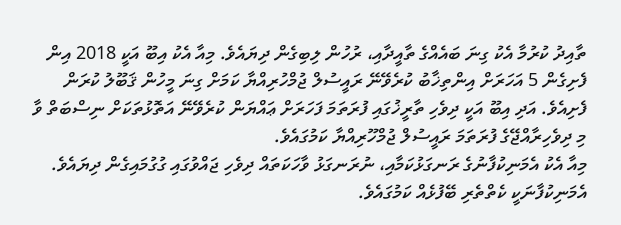ތާއިދު ކުރުމާ އެކު ގިނަ ބައެއްގެ ތާއީދާއި، ރުހުން ލިބިގެން ދިޔައެވެ. މިއާ އެކު އިބޫ އަކީ 2018 އިން ފެށިގެން 5 އަހަރަށް އިންތިޚާބު ކުރެވޭނޭ ރައީސުލް ޖުމްހުރިއްޔާ ކަމަށް ގިނަ މީހުން ޤަބޫލު ކުރަން ފެށިއެވެ. އަދި އިބޫ އަކީ ދިވެހި ތާރީޚުގައި ފުރަތަމަ ފަހަރަށް ޢައްޔަން ކުރެވޭނޭ އަތޮޅުތަކަށް ނިސްބަތް ވާ މި ދިވެހިރާއްޖޭގެ ފުރަތަމަ ރައީސުލް ޖުމްހޫރިއްޔާ ކަމުގައެވެ.
މިއާ އެކު އެމަނިކުފާނުގެ ރަނގަޅުކަމާއި، ނުރަނގަޅު ވާހަކަތައް ދިވެހި ޖައްވުގައި ގުގުމައިގެން ދިޔައެވެ. އެމަނިކުފާނަކީ ކެތްތެރި ބޭފުޅެއް ކަމުގައެވެ.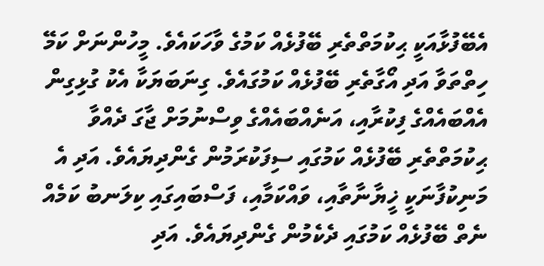އެބޭފުޅާއަކީ ޙިކުމަތްތެރި ބޭފުޅެއް ކަމުގެ ވާހަކައެވެ. މީހުންނަށް ކަމޭ ހިތްތަވާ އަދި އޯގާތެރި ބޭފުޅެއް ކަމުގައެވެ. ގިނަބަޔަކާ އެކު ގުޅިގިން އެއްބައެއްގެ ފިކުރާއި، އަނެއްބައެއްގެ ވިސްނުމަށް ޖާގަ ދެއްވާ ޙިކުމަތްތެރި ބޭފުޅެއް ކަމުގައި ސިފަކުރަމުން ގެންދިޔައެވެ. އަދި އެ މަނިކުފާނަކީ ޚީޔާނާތާއި، ވައްކަމާއި، ފަސްބައިގައި ކިލަނބު ކަމެއް ނެތް ބޭފުޅެއް ކަމުގައި ދެކެމުން ގެންދިޔައެވެ. އަދި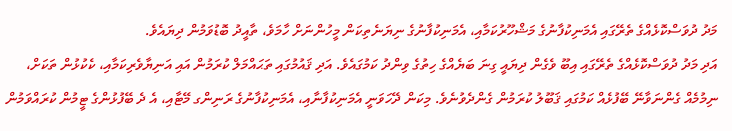މަދު ދުވަސްކޮޅެއްގެ ތެރޭގައި އެމަނިކުފާނުގެ މަޝްހޫރުކަމާއި، އެމަނިކުފާނުގެ ނިޔަނެތިކަން މީހުންނަށް ހާމަވެ، ތާއީދު ބޮޑުވަމުން ދިޔައެވެ.
އަދި މަދު ދުވަސްކޮޅެއްގެ ތެރޭގައި އިބޫ ވެގެން ދިޔައީ ގިނަ ބަޔެއްގެ ހިތުގެ ވިންދު ކަމުގައެވެ. އަދި ޤައުމުގައި ތަޙައްމަލް ކުރަމުން އައި އަނިޔާވެރިކަމާއި، ކެކުޅުން ތަކަށް، ނިމުމެއް ގެންނަވާނޭ ބޭފުޅެއް ކަމުގައި ޤަބޫލު ކުރަމުން ގެންދެވުނެވެ. މިކަން ދޭހަވަނީ އެމަނިކުފާނާއި، އެމަނިކުފާނުގެ ރަނިންގ މޭޓާއި، އެ ދެ ބޭފުޅުންގެ ޓީމުން ކުރައްވަމުން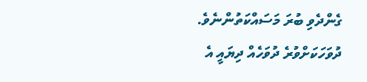ގެންދެވި ބުރަ މަސައްކަތުންނެވެ. ދުވަހަކަށްވުރެ ދުވަހެއް ދިޔައީ އެ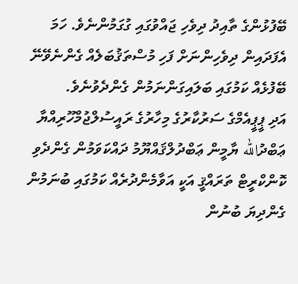ބޭފުޅުންގެ ތާއިދު ދިވެހި ޖައްވުގައި ގުގަމުންނެވެ. ހަމަ އެފަދައިން ދިވެހިންނަށް ފަހި މުސްތަޤުބަލެއް ގެންނެވޭނޭ ބޭފުޅެއް ކަމުގައި ބަލައިގަންނަމުން ގެންދެވުނެވެ.
އަދި ޕީޕީއެމްގެ ސަރުކާރުގެ މިހާރުގެ ރައީސުލްޖުމްހޫރިއްޔާ ޢަބްދުالله ޔާމީން ޢަބްދުލްޤައްޔޫމު ދައްކަވަމުން ގެންދެވި ކޮންކްރީޓް ތަރައްޤީ އަކީ އަވާމެންދުރެއް ކަމުގައި ބުނަމުން ގެންދިޔަ ބުނުން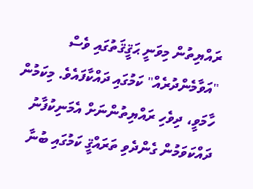ރައްޔިތުން މިވަނީ ޙަޤީޤަތުގައި ވެސް "އަވާމެންދުރެއް" ކަމުގައި ދައްކާފައެވެ. މިކަމުން ހާމަވީ، ދިވެހި ރައްޔިތުންނަށް އެމަނިކުފާނު ދައްކަވަމުން ގެންދެވި ތަރައްޤީ ކަމުގައި ބުނާ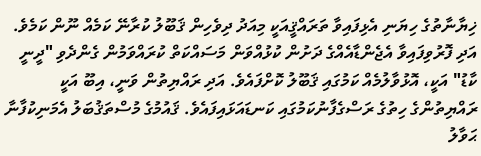ޚިޔާނާތުގެ ހިޔަނި އެޅިފައިވާ ތަރައްޤީއަކީ މިއަދު ދިވެހިން ޤަބޫލު ކުރާނޭ ކަމެއް ނޫން ކަމެވެ. އަދި ފޮރުވިފައިވާ އެޖެންޑާއެއްގެ ދަށުން ކުޅުއްވަން މަސައްކަތް ކުރައްވަމުން ގެންދެވި "ދީނީ ކާޑު" އަކީ، އޮޅުވާލުމެއް ކަމުގައި ޤަބޫލު ކޮށްފައެވެ. އަދި ރައްޔިތުން ވަނީ، އިބޫ އަކީ ރައްޔިތުންގެ ހިތުގެ ރަސްގެފާނުކަމުގައި ކަނޑައަޅައިފައެވެ. ޤައުމުގެ މުސްތަޤުބަލު އެމަނިކުފާނާ ޙަވާލު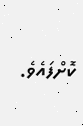ކޮށްފައެވެ.